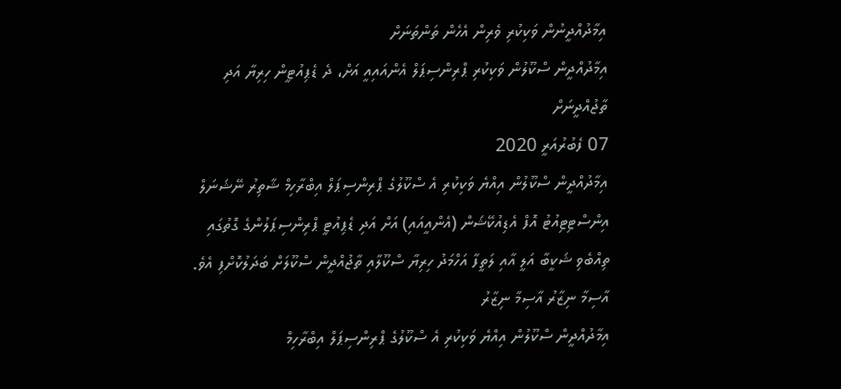އިމާދުއްދީނުން ވަކިކުރި ވެރިން އެހެން ތަންތަނަށް
އިމާދުއްދީން ސްކޫލުން ވަކިކުރި ޕްރިންސިޕަލް އެންއައިއީ އަށް، ދެ ޑެޕިއުޓީން ހިރިޔާ އަދި ތާޖުއްދީނަށް
07 ފެބުރުއަރީ 2020
އިމާދުއްދީން ސްކޫލުން އިއްޔެ ވަކިކުރި އެ ސްކޫލުގެ ޕްރިންސިޕަލް އިބްރާހިމް ޝާތިރު ނޭޝަނަލް އިންސްޓިޓިއުޓު އޮފް އެޑިއުކޭޝަން (އެންއީއައި) އަށް އަދި ޑެޕިއުޓީ ޕްރިންސިޕަލުންގެ ގޮތުގައި ތިއްބެވި ޝަކީބާ އަލީ އާއި ލަތީފާ އަހްމަދު ހިރިޔާ ސްކޫލާއި ތާޖުއްދީން ސްކޫލަށް ބަދަލުކޮށްފި އެވެ.
އާސިމާ ނިޒާރު އާސިމާ ނިޒާރު
އިމާދުއްދީން ސްކޫލުން އިއްޔެ ވަކިކުރި އެ ސްކޫލުގެ ޕްރިންސިޕަލް އިބްރާހިމް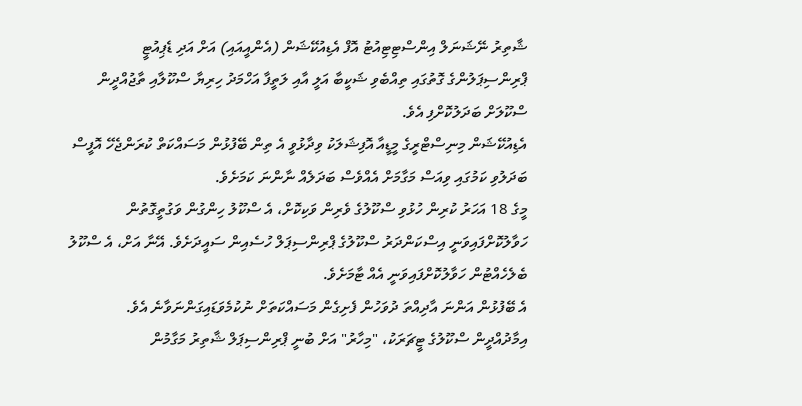ޝާތިރު ނޭޝަނަލް އިންސްޓިޓިއުޓު އޮފް އެޑިއުކޭޝަން (އެންއީއައި) އަށް އަދި ޑެޕިއުޓީ ޕްރިންސިޕަލުންގެ ގޮތުގައި ތިއްބެވި ޝަކީބާ އަލީ އާއި ލަތީފާ އަހްމަދު ހިރިޔާ ސްކޫލާއި ތާޖުއްދީން ސްކޫލަށް ބަދަލުކޮށްފި އެވެ.
އެޑިއުކޭޝަން މިނިސްޓްރީގެ މީޑީއާ އޮފިޝަލަކު ވިދާޅުވީ އެ ތިން ބޭފުޅުން މަސައްކަތް ކުރަންޖެހޭ އޮފީސް ބަދަލުވި ކަމުގައި ވިއަސް މަގާމަށް އެއްވެސް ބަދަލެއް ނާންނަ ކަމަށެވެ.
މީގެ 18 އަހަރު ކުރިން ހުޅުވި ސްކޫލުގެ ވެރިން ވަކިކޮށް، އެ ސްކޫލު ހިންގުން ވަގުތީގޮތުން ހަވާލުކޮށްފައިވަނީ އިސްކަންދަރު ސްކޫލުގެ ޕްރިންސިޕަލް ހުސެއިން ސައީދަށެވެ. އޭނާ އަށް، އެ ސްކޫލު ބެލެހެއްޓުން ހަވާލުކޮށްފައިވަނީ އެއް ޓާމަށެވެ.
އެ ބޭފުޅުން އަންނަ އާދިއްތަ ދުވަހުން ފެށިގެން މަސައްކަތަށް ނުކުމެވަޑައިގަންނަވާނެ އެވެ.
އިމާދުއްދީން ސްކޫލުގެ ޓީޗަރަކު، "މިހާރު" އަށް ބުނީ ޕްރިންސިޕަލް ޝާތިރު މަގާމުން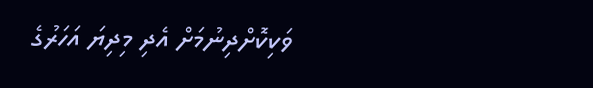ވަކިކޮށްދިނުމަށް އެދި މިދިޔަ އަހަރުގެ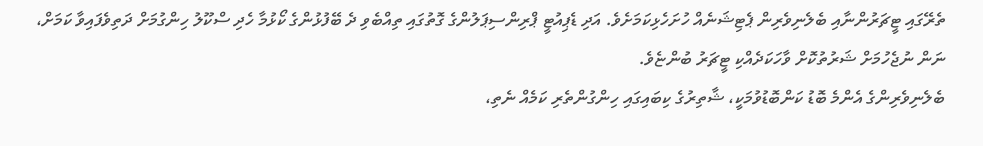ތެރޭގައި ޓީޗަރުންނާއި ބެލެނިވެރިން ޕެޓިޝަނެއް ހުށަހެޅިކަމަށެވެ. އަދި ޑެޕިއުޓީ ޕްރިންސިޕަލުންގެ ގޮތުގައި ތިއްބެވި ދެ ބޭފުޅުންގެ ކޯޅުމާ ހެދި ސްކޫލު ހިންގުމަށް ދަތިވެފައިވާ ކަމަށް، ނަން ނުޖެހުމަށް ޝަރުތުކޮށް ވާހަކަދެއްކި ޓީޗަރު ބުންޏެވެ.
ބެލެނިވެރިންގެ އެންމެ ބޮޑު ކަންބޮޑުވުމަކީ، ޝާތިރުގެ ކިބައިގައި ހިންގުންތެރި ކަމެއް ނެތި،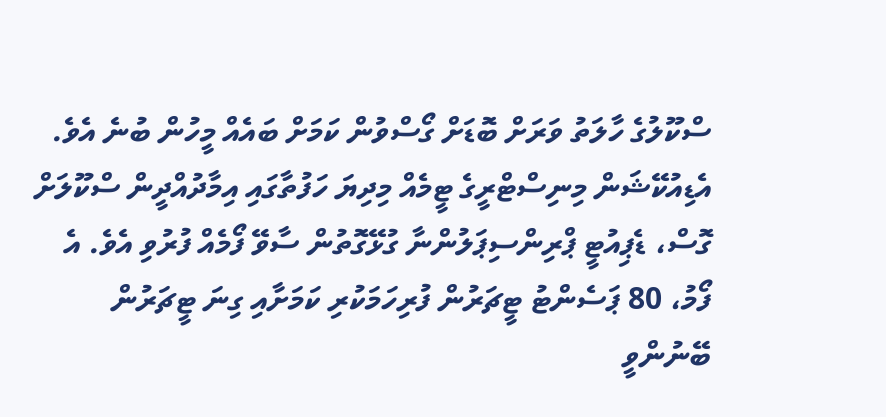ސްކޫލުގެ ހާލަތު ވަރަށް ބޮޑަށް ގޯސްވުން ކަމަށް ބައެއް މީހުން ބުނެ އެވެ.
އެޑިއުކޭޝަން މިނިސްޓްރީގެ ޓީމެއް މިދިޔަ ހަފުތާގައި އިމާދުއްދީން ސްކޫލަށް ގޮސް، ޑެޕިއުޓީ ޕްރިންސިޕަލުންނާ ގުޅޭގޮތުން ސާވޭ ފޯމެއް ފުރުވި އެވެ. އެ ފޯމު، 80 ޕަސެންޓު ޓީޗަރުން ފުރިހަމަކުރި ކަމަށާއި ގިނަ ޓީޗަރުން ބޭނުންވީ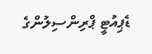ޑެޕިއުޓީ ޕްރިންސިލުންގެ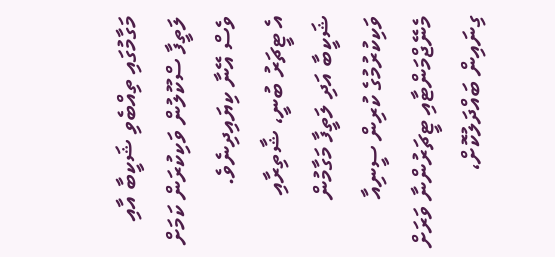މަގާމުގައި ތިއްބެވި ޝަކީބާ އާއި ލަތީފާ ސްކޫލުން ވަކިކުރަން ކަމަށް ވެސް އޭނާ ކިޔައިދިނެވެ.
އެ ޓީޗަރު ބުނީ، ޝާތިރާއި ޝަކީބާ އަދި ލަތީފާ މަގާމުން ވަކިކުރުމުގެ ކުރިން ސީނިއާ މެނޭޖްމަންޓާއި ޓީޗަރުންނާ ވަރަށް ގިނައިން ބައްދަލުކޮށް،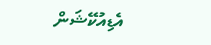އެޑިއުކޭޝަން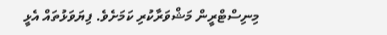މިނިސްޓްރީން މަޝްވަރާކުރި ކަމަށެވެ. ފިޔަވަޅުތައް އެޅީ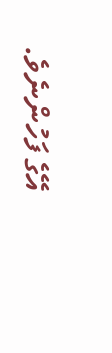އޭގެ ފަހުންނެވެ.